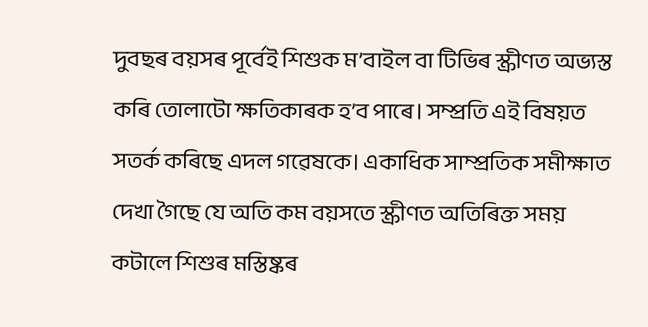দুবছৰ বয়সৰ পূর্বেই শিশুক ম’বাইল বা টিভিৰ স্ক্ৰীণত অভ্যস্ত কৰি তোলাটো ক্ষতিকাৰক হ’ব পাৰে। সম্প্রতি এই বিষয়ত সতর্ক কৰিছে এদল গৱেষকে। একাধিক সাম্প্রতিক সমীক্ষাত দেখা গৈছে যে অতি কম বয়সতে স্ক্রীণত অতিৰিক্ত সময় কটালে শিশুৰ মস্তিষ্কৰ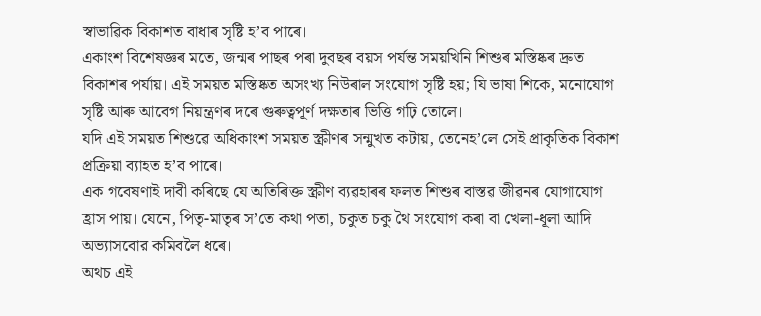স্বাভাৱিক বিকাশত বাধাৰ সৃষ্টি হ’ব পাৰে।
একাংশ বিশেষজ্ঞৰ মতে, জন্মৰ পাছৰ পৰা দুবছৰ বয়স পর্যন্ত সময়খিনি শিশুৰ মস্তিষ্কৰ দ্রুত বিকাশৰ পৰ্যায়। এই সময়ত মস্তিষ্কত অসংখ্য নিউৰাল সংযোগ সৃষ্টি হয়; যি ভাষা শিকে, মনোযোগ সৃষ্টি আৰু আবেগ নিয়ন্ত্ৰণৰ দৰে গুৰুত্বপূর্ণ দক্ষতাৰ ভিত্তি গঢ়ি তোলে।
যদি এই সময়ত শিশুৱে অধিকাংশ সময়ত স্ক্রীণৰ সন্মুখত কটায়, তেনেহ’লে সেই প্রাকৃতিক বিকাশ প্রক্রিয়া ব্যাহত হ’ব পাৰে।
এক গবেষণাই দাবী কৰিছে যে অতিৰিক্ত স্ক্রীণ ব্যৱহাৰৰ ফলত শিশুৰ বাস্তৱ জীৱনৰ যোগাযোগ হ্রাস পায়। যেনে, পিতৃ-মাতৃৰ স’তে কথা পতা, চকুত চকু থৈ সংযোগ কৰা বা খেলা-ধূলা আদি অভ্যাসবোর কমিবলৈ ধৰে।
অথচ এই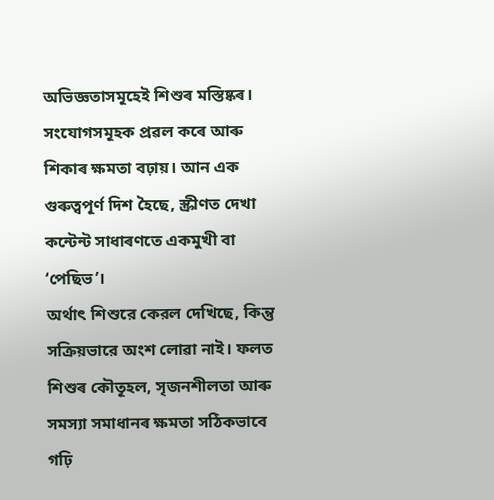অভিজ্ঞতাসমূহেই শিশুৰ মস্তিষ্কৰ। সংযোগসমূহক প্রৱল কৰে আৰু শিকাৰ ক্ষমতা বঢ়ায়। আন এক গুৰুত্বপূর্ণ দিশ হৈছে, স্ক্রীণত দেখা কন্টেন্ট সাধাৰণতে একমুখী বা ‘পেছিভ’।
অর্থাৎ শিশুরে কেরল দেখিছে, কিন্তু সক্রিয়ভারে অংশ লোৱা নাই। ফলত শিশুৰ কৌতূহল, সৃজনশীলতা আৰু সমস্যা সমাধানৰ ক্ষমতা সঠিকভাবে গঢ়ি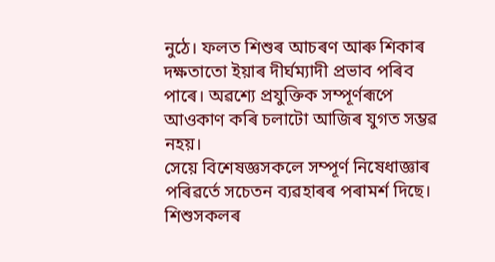নুঠে। ফলত শিশুৰ আচৰণ আৰু শিকাৰ দক্ষতাতো ইয়াৰ দীর্ঘম্যাদী প্রভাব পৰিব পাৰে। অৱশ্যে প্রযুক্তিক সম্পূৰ্ণৰূপে আওকাণ কৰি চলাটো আজিৰ যুগত সম্ভৱ নহয়।
সেয়ে বিশেষজ্ঞসকলে সম্পূর্ণ নিষেধাজ্ঞাৰ পৰিৱৰ্তে সচেতন ব্যৱহাৰৰ পৰামৰ্শ দিছে। শিশুসকলৰ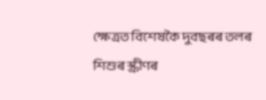ক্ষেত্ৰত বিশেষকৈ দুবছৰৰ তলৰ শিশুৰ স্ক্ৰীণৰ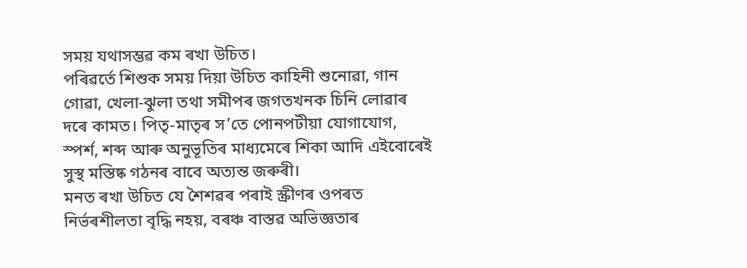সময় যথাসম্ভৱ কম ৰখা উচিত।
পৰিৱৰ্তে শিশুক সময় দিয়া উচিত কাহিনী শুনোৱা, গান গোৱা, খেলা-ঝুলা তথা সমীপৰ জগতখনক চিনি লোৱাৰ দৰে কামত। পিতৃ-মাতৃৰ স’তে পোনপটীয়া যোগাযোগ, স্পর্শ, শব্দ আৰু অনুভূতিৰ মাধ্যমেৰে শিকা আদি এইবোৰেই সুস্থ মস্তিষ্ক গঠনৰ বাবে অত্যন্ত জৰুৰী।
মনত ৰখা উচিত যে শৈশৱৰ পৰাই স্ক্রীণৰ ওপৰত নিৰ্ভৰশীলতা বৃদ্ধি নহয়, বৰঞ্চ বাস্তৱ অভিজ্ঞতাৰ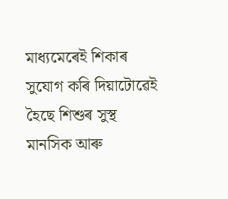মাধ্যমেৰেই শিকাৰ সুযোগ কৰি দিয়াটোৱেই হৈছে শিশুৰ সুস্থ মানসিক আৰু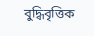বুদ্ধিবৃত্তিক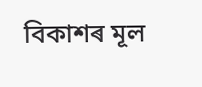বিকাশৰ মূল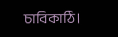চাবিকাঠি।